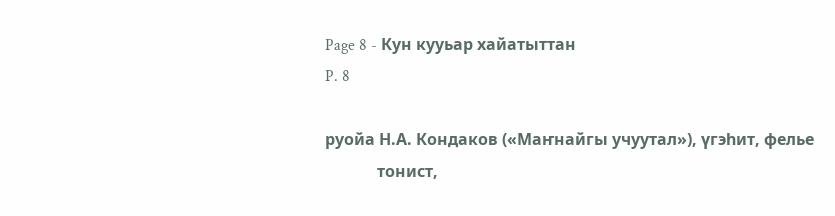Page 8 - Кун кууьар хайатыттан
P. 8

руойа Н.А. Кондаков («Маҥнайгы учуутал»), үгэһит, фелье
             тонист,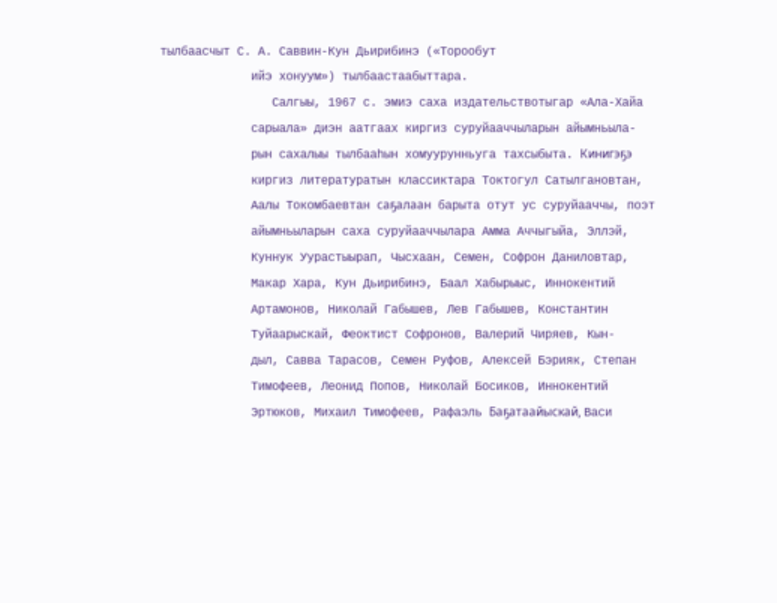тылбаасчыт С. А. Саввин-Кун Дьирибинэ («Торообут
             ийэ хонуум») тылбаастаабыттара.
                Салгыы, 1967 с. эмиэ саха издательствотыгар «Ала-Хайа
             сарыала» диэн аатгаах киргиз суруйааччыларын айымньыла-
             рын сахалыы тылбааһын хомуурунньуга тахсыбыта. Кинигэҕэ
             киргиз литературатын классиктара Токтогул Сатылгановтан,
             Аалы Токомбаевтан саҕалаан барыта отут ус суруйааччы, поэт
             айымньыларын саха суруйааччылара Амма Аччыгыйа, Эллэй,
             Куннук Уурастыырап, Чысхаан, Семен, Софрон Даниловтар,
             Макар Хара, Кун Дьирибинэ, Баал Хабырыыс, Иннокентий
             Артамонов, Николай Габышев, Лев Габышев, Константин
             Туйаарыскай, Феоктист Софронов, Валерий Чиряев, Кын-
             дыл, Савва Тарасов, Семен Руфов, Алексей Бэрияк, Степан
             Тимофеев, Леонид Попов, Николай Босиков, Иннокентий
             Эртюков, Михаил Тимофеев, Рафаэль Баҕатаайыскай, Васи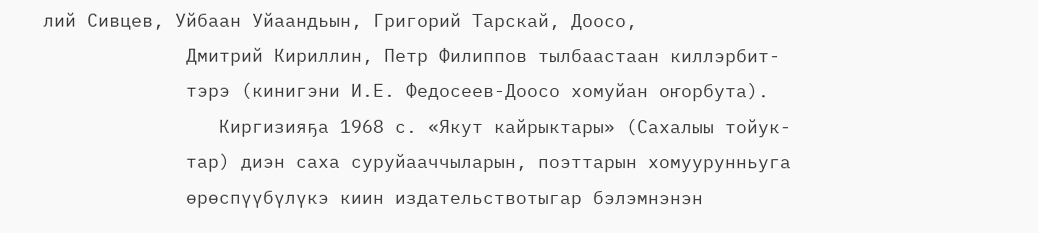лий Сивцев, Уйбаан Уйаандьын, Григорий Тарскай, Доосо,
             Дмитрий Кириллин, Петр Филиппов тылбаастаан киллэрбит-
             тэрэ (кинигэни И.Е. Федосеев-Доосо хомуйан оҥорбута).
                Киргизияҕа 1968 с. «Якут кайрыктары» (Сахалыы тойук-
             тар) диэн саха суруйааччыларын, поэттарын хомуурунньуга
             өрөспүүбүлүкэ киин издательствотыгар бэлэмнэнэн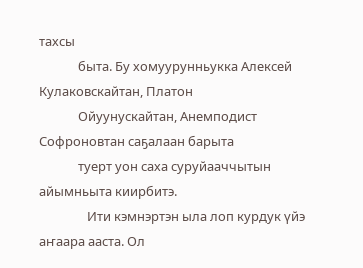тахсы
             быта. Бу хомуурунньукка Алексей Кулаковскайтан, Платон
             Ойуунускайтан, Анемподист Софроновтан саҕалаан барыта
             туерт уон саха суруйааччытын айымньыта киирбитэ.
                Ити кэмнэртэн ыла лоп курдук үйэ аҥаара ааста. Ол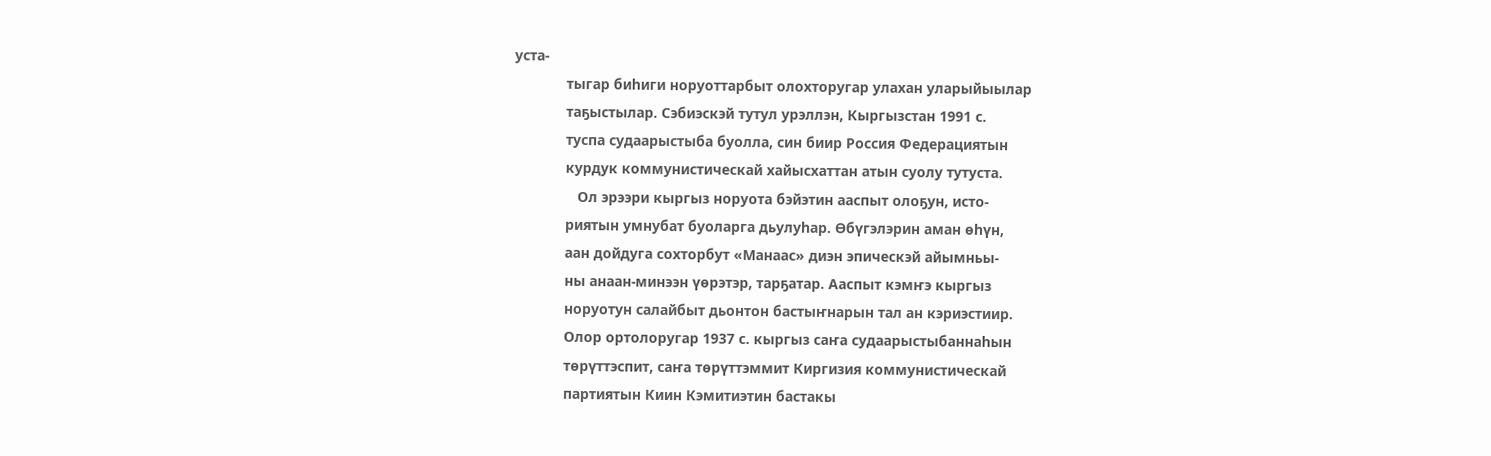уста-
             тыгар биһиги норуоттарбыт олохторугар улахан уларыйыылар
             таҕыстылар. Сэбиэскэй тутул урэллэн, Кыргызстан 1991 с.
             туспа судаарыстыба буолла, син биир Россия Федерациятын
             курдук коммунистическай хайысхаттан атын суолу тутуста.
                Ол эрээри кыргыз норуота бэйэтин ааспыт олоҕун, исто-
             риятын умнубат буоларга дьулуһар. Өбүгэлэрин аман өһүн,
             аан дойдуга сохторбут «Манаас» диэн эпическэй айымньы-
             ны анаан-минээн үөрэтэр, тарҕатар. Ааспыт кэмҥэ кыргыз
             норуотун салайбыт дьонтон бастыҥнарын тал ан кэриэстиир.
             Олор ортолоругар 1937 с. кыргыз саҥа судаарыстыбаннаһын
             төрүттэспит, саҥа төрүттэммит Киргизия коммунистическай
             партиятын Киин Кэмитиэтин бастакы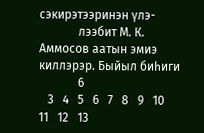сэкирэтээринэн үлэ-
             лээбит М. К. Аммосов аатын эмиэ киллэрэр. Быйыл биһиги
             6
   3   4   5   6   7   8   9   10   11   12   13